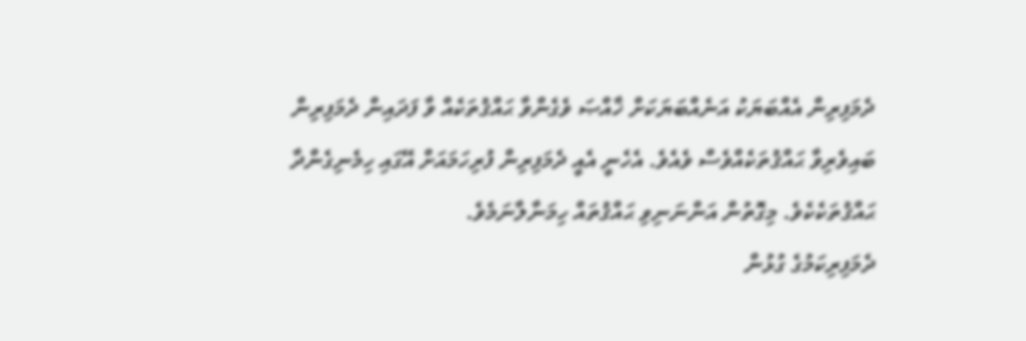ދެމަފިރިން އެއްބަޔަކު އަނެއްބަޔަކަށް ޚާއްޞަ ވެގެންވާ ޙައްޤުތަކެއް ވާ ފަދައިން ދެމަފިރިން ބައިވެރިވާ ޙައްޤުތަކެއްވެސް ވެއެވެ. އެހެނީ އެއީ ދެމަފިރިން ފުރިހަމައަށް އޭގައި ހިމެނިގެންދާ ޙައްޤުތަކެކެވެ. މިގޮތުން އަންނަނިވި ޙައްޤުތައް ހިމަނާލާނަމެވެ.
ދެމަފިރިކަމުގެ ގުޅުން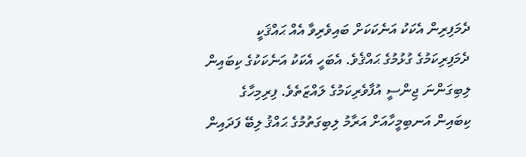ދެމަފިރިން އެކަކު އަނެކަކަށް ބައިވެރިވާ އެއް ޙައްޤަކީ ދެމަފިރިކަމުގެ ގުޅުމުގެ ޙައްޤެވެ. އެބަހީ އެކަކު އަނެކަކުގެ ކިބައިން ލިބިގަންނަ ޖިންސީ އުފާވެރިކަމުގެ ލައްޒަތެވެ. ފިރިމިހާގެ ކިބައިން އަނބިމީހާއަށް އަރާމު ލިބިގަތުމުގެ ޙައްޤު ލިބޭ ފަދައިން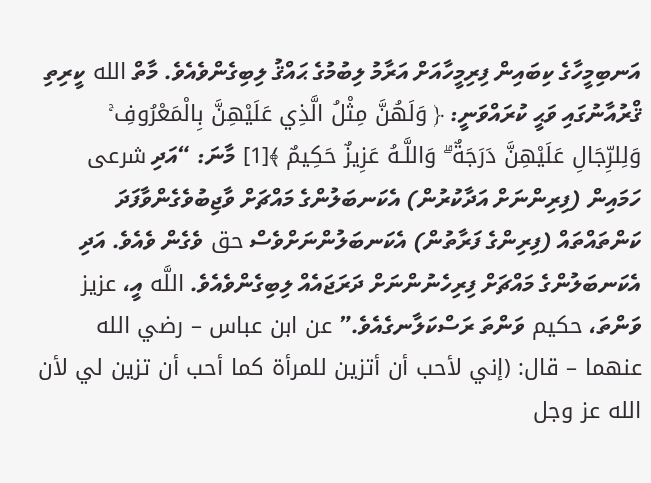އަނބިމީހާގެ ކިބައިން ފިރިމީހާއަށް އަރާމު ލިބުމުގެ ޙައްޤު ލިބިގެންވެއެވެ. މާތް الله ކީރިތި ޤްރުއާނުގައި ވަޙީ ކުރައްވަނީ: ﴿ وَلَهُنَّ مِثْلُ الَّذِي عَلَيْهِنَّ بِالْمَعْرُوفِ ۚ وَلِلرِّجَالِ عَلَيْهِنَّ دَرَجَةٌ ۗ وَاللَّـهُ عَزِيزٌ حَكِيمٌ ﴾[1] މާނަ: “އަދި شرعى ހަމައިން (ފިރިންނަށް އަދާކުރުން) އެކަނބަލުންގެ މައްޗަށް ވާޖިބުވެގެންވާފަދަ ކަންތައްތައް (ފިރިންގެ ފަރާތުން) އެކަނބަލުންނަށްވެސް حق ވެގެން ވެއެވެ. އަދި އެކަނބަލުންގެ މައްޗަށް ފިރިހެނުންނަށް ދަރަޖައެއް ލިބިގެންވެއެވެ. اللَّه އީ، عزيز ވަންތަ، حكيم ވަންތަ ރަސްކަލާނގެއެވެ.” عن ابن عباس – رضي الله عنهما – قال: (إني لأحب أن أتزين للمرأة كما أحب أن تزين لي لأن الله عز وجل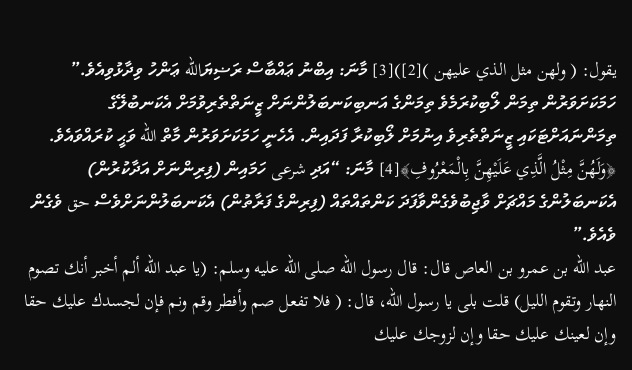يقول: ( ولهن مثل الذي عليهن )[2])[3] މާނަ: އިބްނު ޢައްބާސް ރަޟިޔަالله ޢަންހު ވިދާޅުވިއެވެ.” ހަމަކަށަވަރުން ތިމަން ލޯބިކުރަމެވެ ތިމަންގެ އަނބިކަނބަލުންނަށް ޒީނަތްތެރިވުމަށް އެކަނބުލޭގެ ތިމަންނައަށްޓަކައި ޒީނަތްތެރިވެ އިނުމަށް ލޯބިކުރާ ފަދައިން. އެހެނީ ހަމަކަށަވަރުން މާތް الله ވަޙީ ކުރައްވައެވެ. ﴿وَلَهُنَّ مِثْلُ الَّذِي عَلَيْهِنَّ بِالْمَعْرُوفِ﴾[4] މާނަ: “އަދި شرعى ހަމައިން (ފިރިންނަށް އަދާކުރުން) އެކަނބަލުންގެ މައްޗަށް ވާޖިބުވެގެންވާފަދަ ކަންތައްތައް (ފިރިންގެ ފަރާތުން) އެކަނބަލުންނަށްވެސް حق ވެގެން ވެއެވެ.”
عبد الله بن عمرو بن العاص قال: قال رسول الله صلى الله عليه وسلم: (يا عبد الله ألم أخبر أنك تصوم النهار وتقوم الليل) قلت بلى يا رسول الله، قال: ( فلا تفعل صم وأفطر وقم ونم فإن لجسدك عليك حقا وإن لعينك عليك حقا وإن لزوجك عليك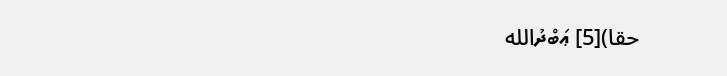حقا)[5] ޢަބްދުالله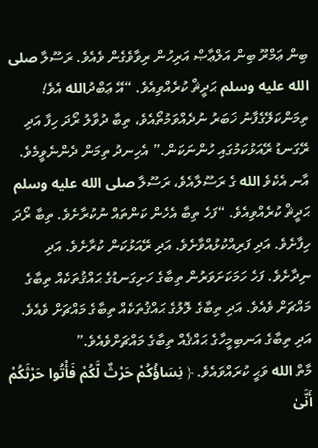ބިން ޢަމްރޫ ބިން އަލްޢާޞް އަރިހުން ރިވާވެގެން ވެއެވެ. ރަސޫލާ صلى الله عليه وسلم ޙަދީޘް ކުރެއްވިއެވެ. “އޭ ޢަބްދުالله އެވެ! ތިމަންކަލޭގެފާނު ޚަބަރު ނުދެއްވަމުތޯއެވެ، ތިބާ ދުވާލު ރޯދަ ހިފާ އަދި ރޭގަނޑު ރޭއަޅުކަމުގައި ހުންނަކަން.” އެހިނދު ތިމަން ދެންނެވީމެވެ. އާނ އެކެވެ الله ގެ ރަސޫލާއެވެ، ރަސޫލާ صلى الله عليه وسلم ޙަދީޘް ކުރެއްވިއެވެ. “ފަހެ ތިބާ އެހެން ކަންތައް ނުކުރާށެވެ. ތިބާ ރޯދަ ހިފާށެވެ. އަދި ފަރިއްކުޅުއްވާށެވެ. އަދި ރޭއަޅުކަން ކުރާށެވެ. އަދި ނިދާށެވެ. ފަހެ ހަމަކަށަވަރުން ތިބާގެ ހަށިގަނޑުގެ ޙައްޤުތަކެއް ތިބާގެ މައްޗަށް ވެއެވެ. އަދި ތިބާގެ ލޮލުގެ ޙައްޤުތަކެއް ތިބާގެ މައްޗަށް ވެއެވެ. އަދި ތިބާގެ އަނބިމީހާގެ ޙައްޤެއް ތިބާގެ މައްޗަށްވެއެވެ.”
މާތް الله ވަޙީ ކުރައްވައެވެ. ﴿ نِسَاؤُكُمْ حَرْثٌ لَّكُمْ فَأْتُوا حَرْثَكُمْ أَنَّىٰ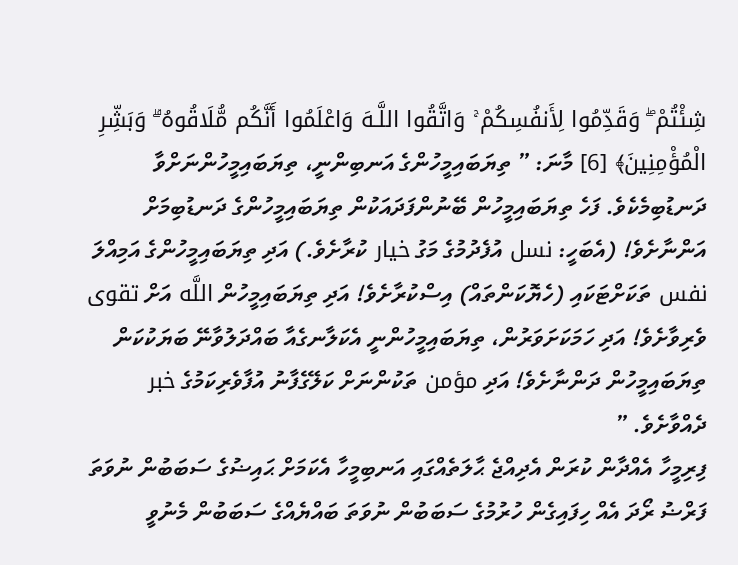شِئْتُمْ ۖ وَقَدِّمُوا لِأَنفُسِكُمْ ۚ وَاتَّقُوا اللَّـهَ وَاعْلَمُوا أَنَّكُم مُّلَاقُوهُ ۗ وَبَشِّرِ الْمُؤْمِنِينَ﴾ [6] މާނަ: ” ތިޔަބައިމީހުންގެ އަނބިންނީ، ތިޔަބައިމީހުންނަށްވާ ދަނޑުބިމެކެވެ. ފަހެ ތިޔަބައިމީހުން ބޭނުންފަދައަކުން ތިޔަބައިމީހުންގެ ދަނޑުބިމަށް އަންނާށެވެ! (އެބަހީ: نسل އުފެދުމުގެ މަގު خيار ކުރާށެވެ.) އަދި ތިޔަބައިމީހުންގެ އަމިއްލަ نفس ތަކަށްޓަކައި (ހެޔޮކަންތައް) އިސްކުރާށެވެ! އަދި ތިޔަބައިމީހުން اللَّه އަށް تقوى ވެރިވާށެވެ! އަދި ހަމަކަށަވަރުން، ތިޔަބައިމީހުންނީ އެކަލާނގެއާ ބައްދަލުވާނޭ ބަޔަކުކަން ތިޔަބައިމީހުން ދަންނާށެވެ! އަދި مؤمن ތަކުންނަށް ކަލޭގެފާނު އުފާވެރިކަމުގެ خبر ދެއްވާށެވެ. ”
ފިރިމީހާ އެއްދާން ކުރަން އެދިއްޖެ ޙާލަތެއްގައި އަނބިމީހާ އެކަމަށް ޙައިޟުގެ ސަބަބުން ނުވަތަ ފަރްޟު ރޯދަ އެއް ހިފައިގެން ހުރުމުގެ ސަބަބުން ނުވަތަ ބައްޔެއްގެ ސަބަބުން މެނުވީ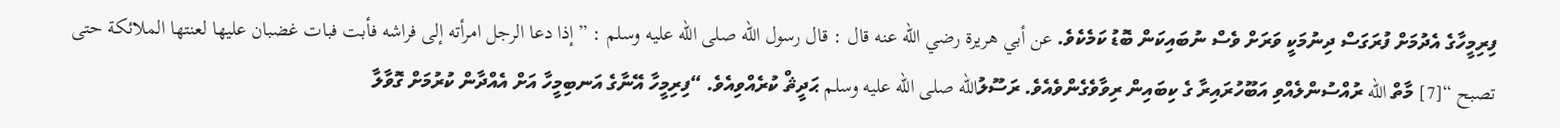ފިރިމީހާގެ އެދުމަށް ފުރަގަސް ދިނުމަކީ ވަރަށް ވެސް ނުބައިކަން ބޮޑު ކަމެކެވެ. عن أبي هريرة رضي الله عنه قال : قال رسول الله صلى الله عليه وسلم : ” إذا دعا الرجل امرأته إلى فراشه فأبت فبات غضبان عليها لعنتها الملائكة حتى تصبح “[7] މާތް الله ރުއްސުންލެއްވި އަބޫހުރައިރާ ގެ ކިބައިން ރިވާވެގެންވެއެވެ. ރަސޫލުالله صلى الله عليه وسلم ޙަދީޘް ކުރެއްވިއެވެ. “ފިރިމީހާ އޭނާގެ އަނބިމީހާ އަށް އެއްދާން ކުރުމަށް ގޮވާލާ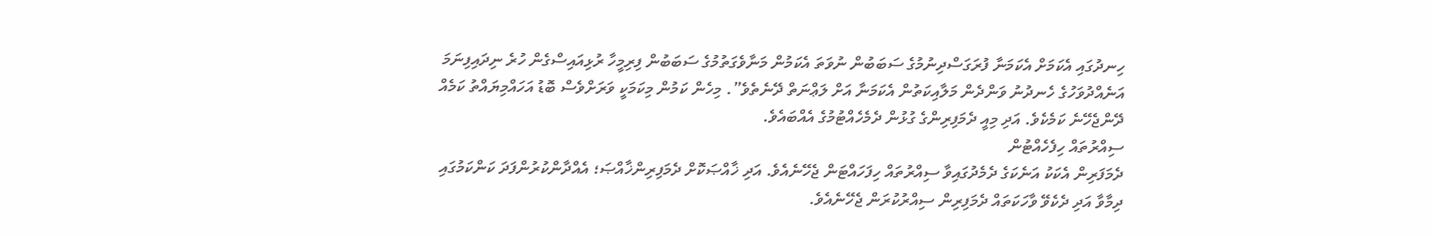ހިނދުގައި އެކަމަށް އެކަމަނާ ފުރަގަސްދިނުމުގެ ސަބަބުން ނުވަތަ އެކަމުން މަނާވެގަތުމުގެ ސަބަބުން ފިރިމީހާ ރުޅިއައިސްގެން ހުރެ ނިދައިފިނަމަ އަނެއްދުވަހުގެ ހެނދުނު ވަންދެން މަލާއިކަތުން އެކަމަނާ އަށް ލަޢްނަތް ދޭނެތެވެ”. މިހެން ކަމުން މިކަމަކީ ވަރަށްވެސް ބޮޑު އަހައްމިޔައްތު ކަމެއް ދޭންޖެހޭނެ ކަމެކެވެ. އަދި މިއީ ދެމަފިރިންގެ ގުޅުން ދެމެހެއްޓުމުގެ އެއްބައެވެ.
ސިއްރުތައް ހިފެހެއްޓުން
ދެމަފަރިން އެކަކު އަނެކަގެ ދެމެދުގައިވާ ސިއްރުތައް ހިފަހައްޓަން ޖެހޭނެއެވެ. އަދި ޚާއްޞަކޮށް ދެމަފިރިންޚާއްޞަ؛ އެއްދާންކުރުންފަދަ ކަންކަމުގައި ދިމާވާ އަދި ދެކެވޭ ވާހަކަތައް ދެމަފިރިން ސިއްރުކުރަން ޖެހޭނެއެވެ.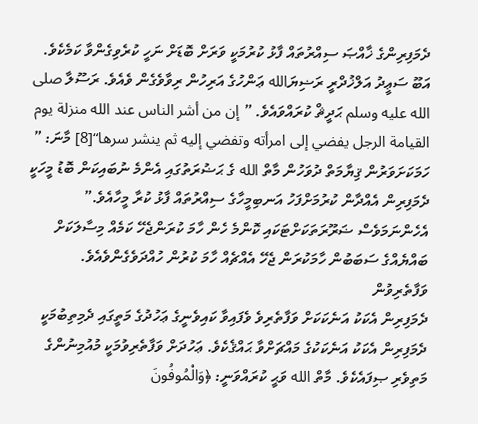ދެމަފިރިންގެ ޚާއްޞަ ސިއްރުތައް ފާޅު ކުރުމަކީ ވަރަށް ބޮޑަށް ނަހީ ކުރެވިގެންވާ ކަމެކެވެ. އަބޫ ސަޢީދު އަލްޚުދްރީ ރަޟިޔަالله ޢަންހުގެ އަރިހުން ރިވާވެގެން ވެއެވެ. ރަސޫލާ صلى الله عليه وسلم ޙަދީޘް ކުރައްވައެވެ. ” إن من أشر الناس عند الله منزلة يوم القيامة الرجل يفضي إلى امرأته وتفضي إليه ثم ينشر سرها“[8] މާނަ: ” ހަމަކަށަވަރުން ޤިޔާމަތް ދުވަހުން މާތް الله ގެ ޙަޟުރަތުގައި އެންމެ ނުބައިކަން ބޮޑު މީހަކީ ދެމަފިރިން އެއްދާން ކުރުމަށްފަހު އަނބިމީހާގެ ސިއްރުތައް ފާޅު ކުރާ މީހާއެވެ.”
އެހެންނަމަވެސް ޟަރޫރަތަކަށްޓަކައި ކޮންމެ ހެން ހާމަ ކުރަންޖެހޭ ކަމެއް މިސާލަކަށް ބައްޔެއްގެ ސަބަބުން ހާމަކުރަން ޖެހޭ އެއްޗެއް ހާމަ ކުރުން ހުއްދަވެގެންވެއެވެ.
ވަފާތެރިވުން
ދެމަފިރިން އެކަކު އަނެކަކަށް ވަފާތެރިވެ ވެފައިވާ ކައިވެނީގެ ޢަހުދުގެ މަތީގައި ދެމިތިބުމަކީ ދެމަފިރިން އެކަކު އަނެކަކުގެ މައްޗަށްވާ ޙައްޤެކެވެ. ޢަހުދަށް ވަފާތެރިވުމަކީ މުއުމިނުންގެ މަތިވެރި ޞިފައެކެވެ. މާތް الله ވަޙީ ކުރައްވަނީ: ﴿وَالْمُوفُونَ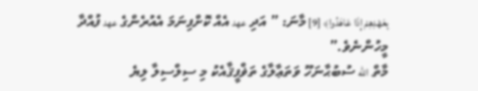بِعَهْدِهِمْ إِذَا عَاهَدُوا﴾ [9] މާނަ: ” އަދި عهد އެއް ކޮށްފިނަމަ އެއުރެންގެ عهد ފުއްދާ މީހުންނެވެ.”
މާތް الله ސުބުޙާނަހޫ ވަތަޢާލާގެ ތަޥްފީޤާއެކު މި ސިލްސިލާ ލިޔެ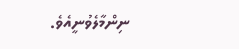ނިންމާލެވުނީއެވެ.